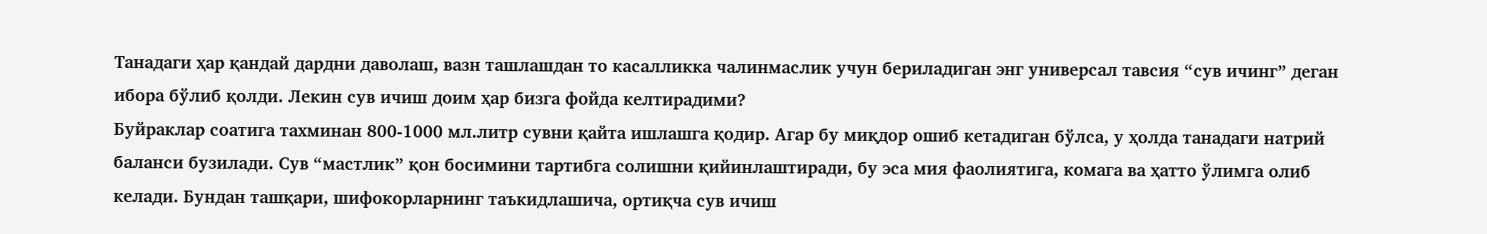Танадаги ҳар қандай дардни даволаш, вазн ташлашдан то касалликка чалинмаслик учун бериладиган энг универсал тавсия “сув ичинг” деган ибора бўлиб қолди. Лекин сув ичиш доим ҳар бизга фойда келтирадими?
Буйраклар соатига тахминан 800-1000 мл.литр сувни қайта ишлашга қодир. Агар бу миқдор ошиб кетадиган бўлса, у ҳолда танадаги натрий баланси бузилади. Сув “мастлик” қон босимини тартибга солишни қийинлаштиради, бу эса мия фаолиятига, комага ва ҳатто ўлимга олиб келади. Бундан ташқари, шифокорларнинг таъкидлашича, ортиқча сув ичиш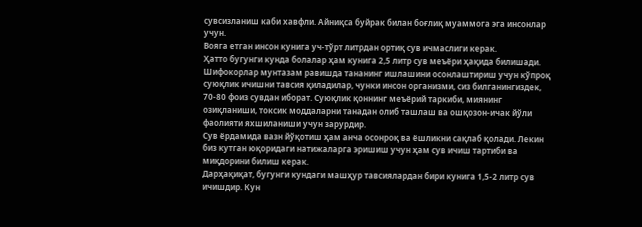сувсизланиш каби хавфли. Айниқса буйрак билан боғлиқ муаммога эга инсонлар учун.
Вояга етган инсон кунига уч-тўрт литрдан ортиқ сув ичмаслиги керак.
Ҳатто бугунги кунда болалар ҳам кунига 2,5 литр сув меъёри ҳақида билишади. Шифокорлар мунтазам равишда тананинг ишлашини осонлаштириш учун кўпроқ суюқлик ичишни тавсия қиладилар, чунки инсон организми, сиз билганингиздек, 70-80 фоиз сувдан иборат. Суюқлик қоннинг меъёрий таркиби, миянинг озиқланиши, токсик моддаларни танадан олиб ташлаш ва ошқозон-ичак йўли фаолияти яхшиланиши учун зарурдир.
Сув ёрдамида вазн йўқотиш ҳам анча осонроқ ва ёшликни сақлаб қолади. Лекин биз кутган юқоридаги натижаларга эришиш учун ҳам сув ичиш тартиби ва миқдорини билиш керак.
Дарҳақиқат, бугунги кундаги машҳур тавсиялардан бири кунига 1,5-2 литр сув ичишдир. Кун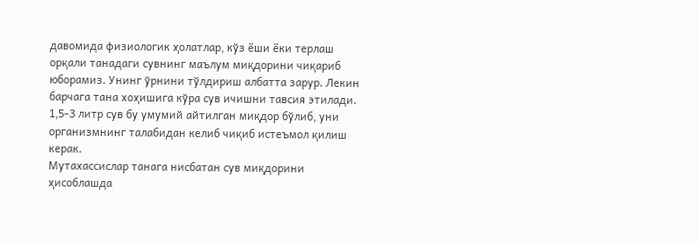давомида физиологик ҳолатлар, кўз ёши ёки терлаш орқали танадаги сувнинг маълум миқдорини чиқариб юборамиз. Унинг ўрнини тўлдириш албатта зарур. Лекин барчага тана хоҳишига кўра сув ичишни тавсия этилади. 1,5-3 литр сув бу умумий айтилган миқдор бўлиб, уни организмнинг талабидан келиб чиқиб истеъмол қилиш керак.
Мутахассислар танага нисбатан сув миқдорини ҳисоблашда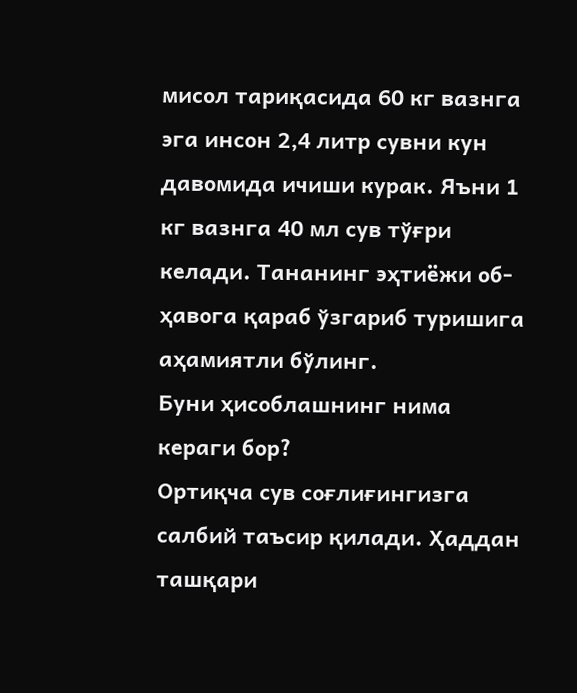мисол тариқасида 60 кг вазнга эга инсон 2,4 литр сувни кун давомида ичиши курак. Яъни 1 кг вазнга 40 мл сув тўғри келади. Тананинг эҳтиёжи об-ҳавога қараб ўзгариб туришига аҳамиятли бўлинг.
Буни ҳисоблашнинг нима кераги бор?
Ортиқча сув соғлиғингизга салбий таъсир қилади. Ҳаддан ташқари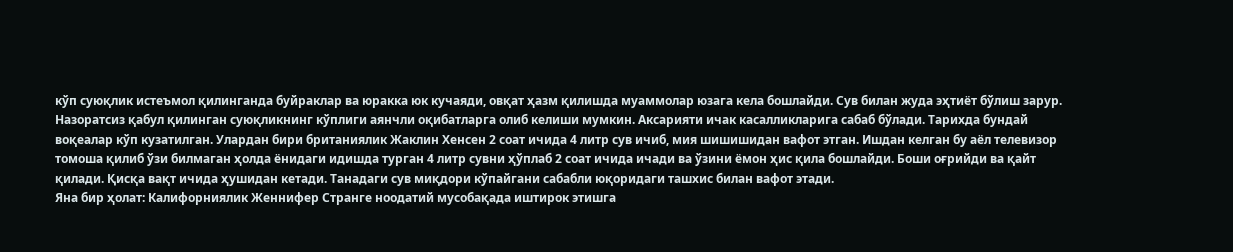кўп суюқлик истеъмол қилинганда буйраклар ва юракка юк кучаяди, овқат ҳазм қилишда муаммолар юзага кела бошлайди. Сув билан жуда эҳтиёт бўлиш зарур.
Назоратсиз қабул қилинган суюқликнинг кўплиги аянчли оқибатларга олиб келиши мумкин. Аксарияти ичак касалликларига сабаб бўлади. Тарихда бундай воқеалар кўп кузатилган. Улардан бири британиялик Жаклин Хенсен 2 соат ичида 4 литр сув ичиб, мия шишишидан вафот этган. Ишдан келган бу аёл телевизор томоша қилиб ўзи билмаган ҳолда ёнидаги идишда турган 4 литр сувни ҳўплаб 2 соат ичида ичади ва ўзини ёмон ҳис қила бошлайди. Боши оғрийди ва қайт қилади. Қисқа вақт ичида ҳушидан кетади. Танадаги сув миқдори кўпайгани сабабли юқоридаги ташхис билан вафот этади.
Яна бир ҳолат: Калифорниялик Женнифер Странге ноодатий мусобақада иштирок этишга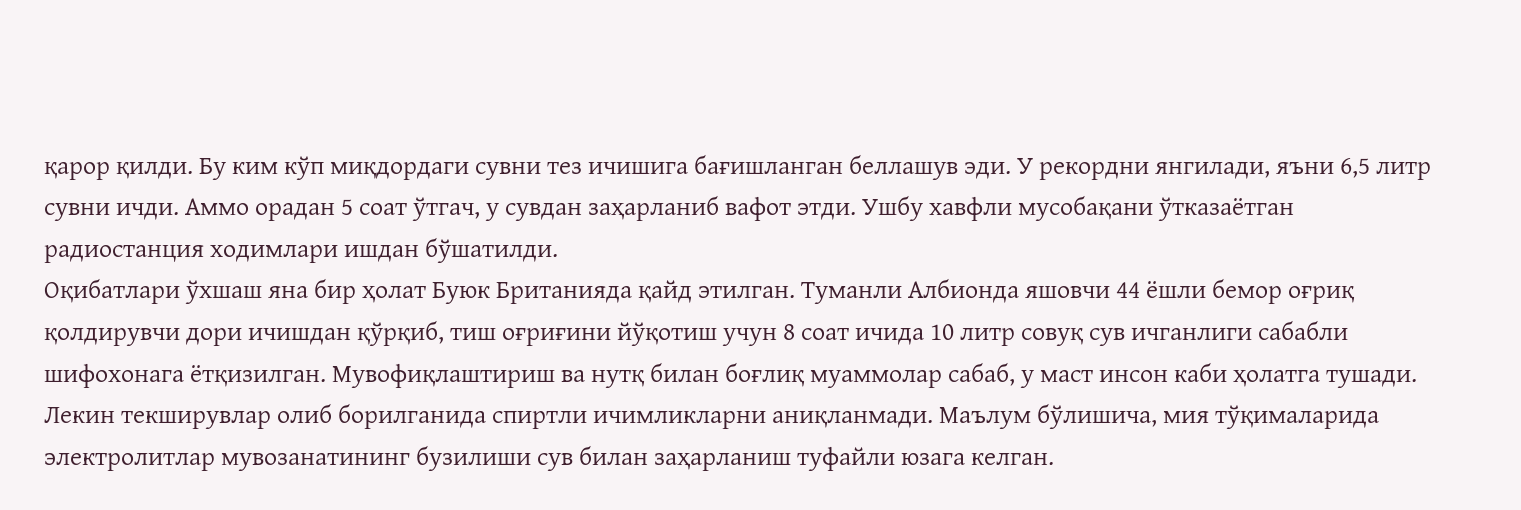қарор қилди. Бу ким кўп миқдордаги сувни тез ичишига бағишланган беллашув эди. У рекордни янгилади, яъни 6,5 литр сувни ичди. Аммо орадан 5 соат ўтгач, у сувдан заҳарланиб вафот этди. Ушбу хавфли мусобақани ўтказаётган радиостанция ходимлари ишдан бўшатилди.
Оқибатлари ўхшаш яна бир ҳолат Буюк Британияда қайд этилган. Туманли Албионда яшовчи 44 ёшли бемор оғриқ қолдирувчи дори ичишдан қўрқиб, тиш оғриғини йўқотиш учун 8 соат ичида 10 литр совуқ сув ичганлиги сабабли шифохонага ётқизилган. Мувофиқлаштириш ва нутқ билан боғлиқ муаммолар сабаб, у маст инсон каби ҳолатга тушади. Лекин текширувлар олиб борилганида спиртли ичимликларни аниқланмади. Маълум бўлишича, мия тўқималарида электролитлар мувозанатининг бузилиши сув билан заҳарланиш туфайли юзага келган.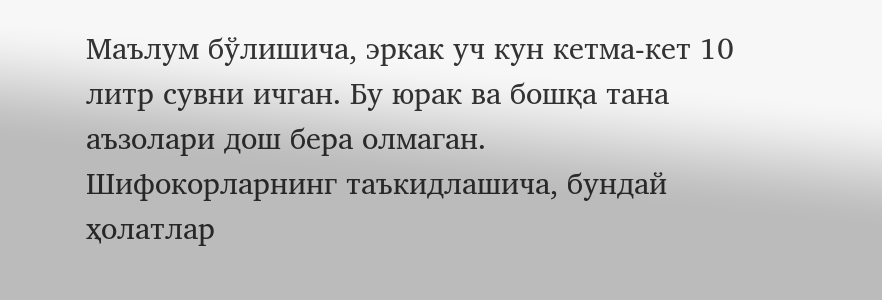Маълум бўлишича, эркак уч кун кетма-кет 10 литр сувни ичган. Бу юрак ва бошқа тана аъзолари дош бера олмаган.
Шифокорларнинг таъкидлашича, бундай ҳолатлар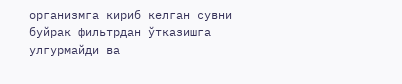организмга кириб келган сувни буйрак фильтрдан ўтказишга улгурмайди ва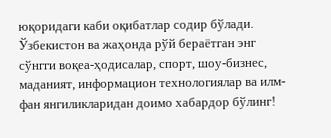юқоридаги каби оқибатлар содир бўлади.
Ўзбекистон ва жаҳонда рўй бераётган энг сўнгги воқеа-ҳодисалар, спорт, шоу-бизнес, маданият, информацион технологиялар ва илм-фан янгиликларидан доимо хабардор бўлинг!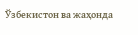Ўзбекистон ва жаҳонда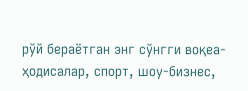рўй бераётган энг сўнгги воқеа-ҳодисалар, спорт, шоу-бизнес,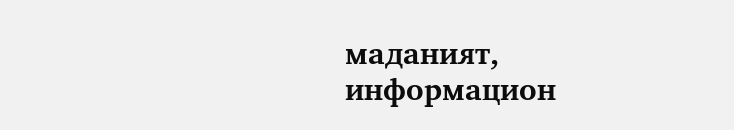маданият, информацион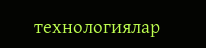технологиялар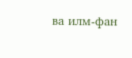ва илм-фан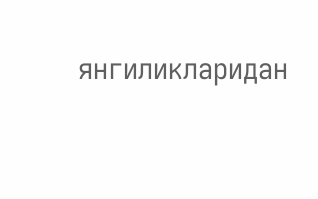янгиликларидан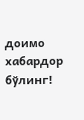доимо хабардор бўлинг!